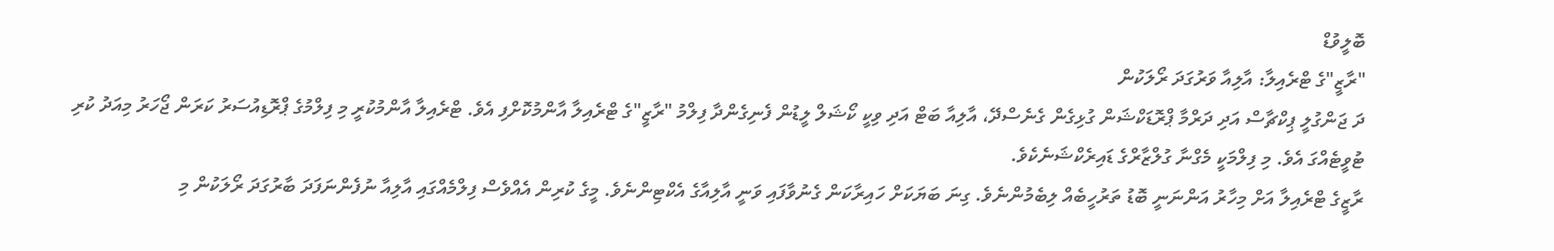ބޮލީވުޑް
"ރާޒީ"ގެ ޓްރެއިލާ: އާލިއާ ވަރުގަދަ ރޯލަކުން
ދަ ޖަންގުލީ ޕިކްޗާސް އަދި ދަރްމާ ޕްރޮޑަކްޝަން ގުޅިގެން ގެނެސްދޭ، އާލިއާ ބަޓް އަދި ވިކީ ކޯޝަލް ލީޑުން ފެނިގެންދާ ފިލްމު "ރާޒީ"ގެ ޓްރެއިލާ އާންމުކޮށްފި އެވެ. ޓްރެއިލާ އާންމުކުރީ މި ފިލްމުގެ ޕްރޮޑިއުސަރު ކަރަން ޖޯހަރު މިއަދު ކުރި ޓުވީޓެއްގަ އެވެ. މި ފިލްމަކީ މެގްނާ ގުލްޒާރްގެ ޑައިރެކްޝަނެކެވެ.
ރާޒީގެ ޓްރެއިލާ އަށް މިހާރު އަންނަނީ ބޮޑު ތަރުހީބެއް ލިބެމުންނެވެ. ގިނަ ބަޔަކަށް ހައިރާކަން ގެނުވާފައި ވަނީ އާލިއާގެ އެކްޓިންނެވެ. މީގެ ކުރިން އެއްވެސް ފިލްމެއްގައި އާލިއާ ނުފެންނަފަދަ ބާރުގަދަ ރޯލަކުން މި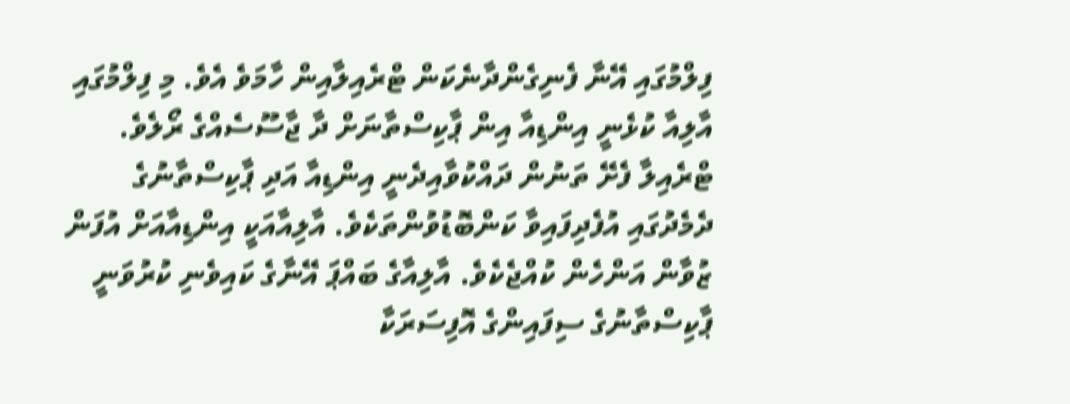ފިލްމުގައި އޭނާ ފެނިގެންދާނެކަން ޓްރެއިލާއިން ހާމަވެ އެވެ. މި ފިލްމުގައި އާލިއާ ކުޅެނީ އިންޑިއާ އިން ޕާކިސްތާނަށް ދާ ޖާސޫސެއްގެ ރޯލެވެ.
ޓްރެއިލާ ފެށޭ ތަނުން ދައްކުވާއިދެނީ އިންޑިއާ އަދި ޕާކިސްތާނުގެ ދެމެދުގައި އުފެދިފައިވާ ކަންބޮޑުވުންތަކެވެ. އާލިއާއަކީ އިންޑިއާއަށް އުފަން ޒުވާން އަންހެން ކުއްޖެކެވެ. އާލިއާގެ ބައްޕަ އޭނާގެ ކައިވެނި ކުރުވަނީ ޕާކިސްތާނުގެ ސިފައިންގެ އޮފިސަރަކާ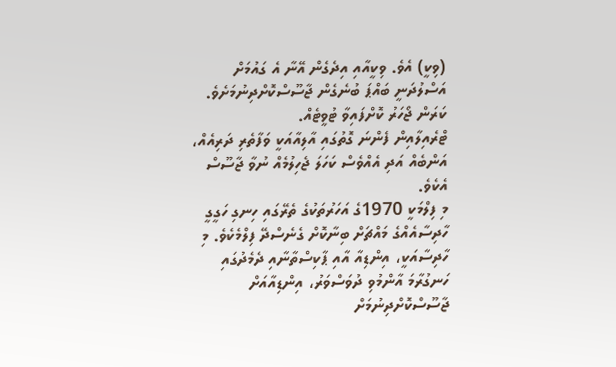(ވިކީ) އެވެ. ވިކީއާއި އިދެގެން އޭނާ އެ ގައުމަށް އަސްލުދަނީ ބައްޕަ ބުނެގެން ޖާސޫސްކޮށްދިނުމަށެވެ.
ކަރަން ޖޯހަރު ކޮށްފައިވާ ޓުވީޓެއް.
ޓްރެއިލާއިން ފެންނަ ގޮތުގައި އާލިއާއަކީ ވަފާތެރި ދަރިއެއް، އަންބެއް އަދި އެއްވެސް ކަހަލަ ޖެހިލުމެއް ނުވާ ޖާސޫސް އެކެވެ.
މި ފިލްމަކީ 1970ގެ އަހަރުތަކުގެ ތެރޭގައި ހިނގި ހަގީގީ ހާދިސާއެއްގެ މައްޗަށް ބިނާކޮށް ގެނެސްދޭ ފިލްމެކެވެ. މި ހާދިސާއަކީ، އިންޑިއާ އާއި ޕާކިސްތާނާއި ދެމެދުގައި ހަނގުރާމަ އާންމުވި ދުވަސްވަރު، އިންޑިއާއަށް ޖާސޫސްކޮށްދިނުމަށް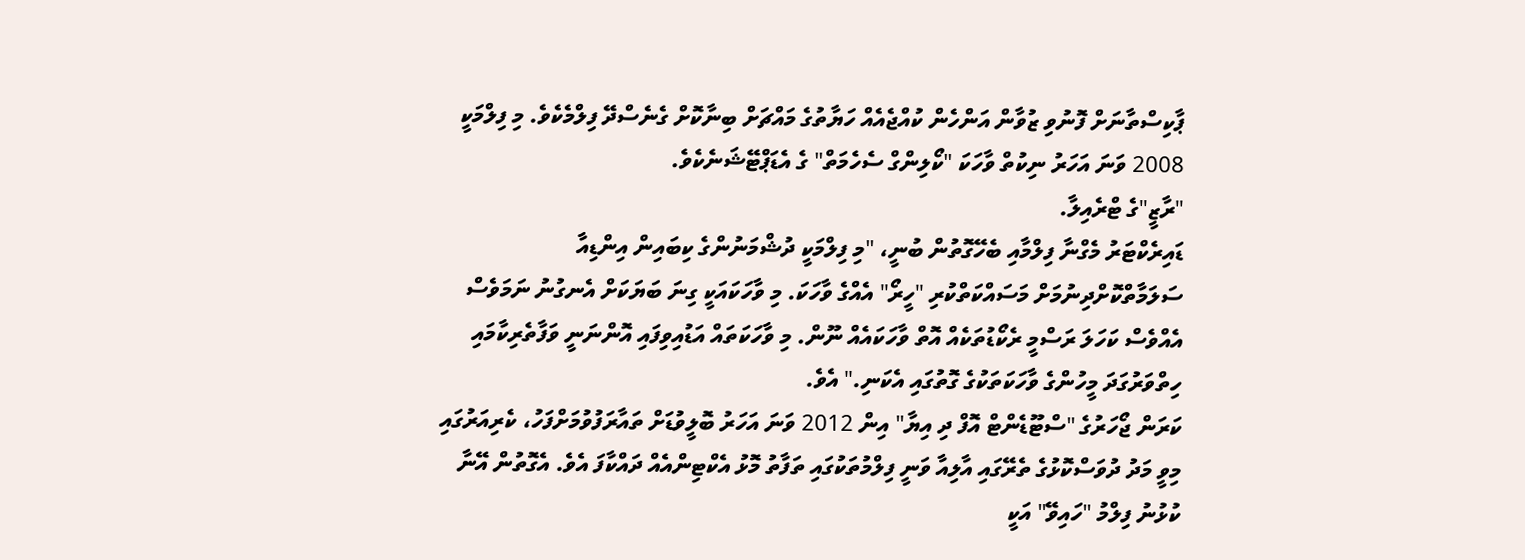ޕާކިސްތާނަށް ފޮނުވި ޒުވާން އަންހެން ކުއްޖެއެއް ހަޔާތުގެ މައްޗަށް ބިނާކޮށް ގެނެސްދޭ ފިލްމެކެވެ. މި ފިލްމަކީ 2008 ވަނަ އަހަރު ނިކުތް ވާހަކަ "ކޯލިންގް ސެހެމަތް" ގެ އެޑަޕްޓޭޝަނެކެވެ.
"ރާޒީ"ގެ ޓްރެއިލާ.
ޑައިރެކްޓަރު މެގްނާ ފިލްމާއި ބެހޭގޮތުން ބުނީ، "މި ފިލްމަކީ ދުޝްމަނުންގެ ކިބައިން އިންޑިއާ ސަލަމާތްކޮށްދިނުމަށް މަސައްކަތްކުރި "ހީރޯ" އެއްގެ ވާހަކަ. މި ވާހަކައަކީ ގިނަ ބަޔަކަށް އެނގުނު ނަމަވެސް އެއްވެސް ކަހަލަ ރަސްމީ ރެކޯޑުތަކެއް އޮތް ވާހަކައެއް ނޫން. މި ވާހަކަތައް އަޑުއިވިފައި އޮންނަނީ ވަފާތެރިކާމައި ހިތްވަރުގަދަ މީހުންގެ ވާހަކަތަކުގެ ގޮތުގައި އެކަނި." އެވެ.
ކަރަން ޖޯހަރުގެ "ސްޓޫޑެންޓް އޮފް ދި އިޔާ" އިން 2012 ވަނަ އަހަރު ބޮލީވުޑަށް ތައާރަފުވުމަށްފަހު، ކެރިއަރުގައި މިވީ މަދު ދުވަސްކޮޅުގެ ތެރޭގައި އާލިއާ ވަނީ ފިލްމުތަކުގައި ތަފާތު މޮޅު އެކްޓިންއެއް ދައްކާފަ އެވެ. އެގޮތުން އޭނާ ކުޅުނު ފިލްމު "ހައިވޭ" އަކީ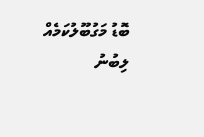ބޮޑު މަގުބޫލުކަމެއް ލިބުނު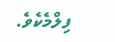ފިލްމެކެވެ.